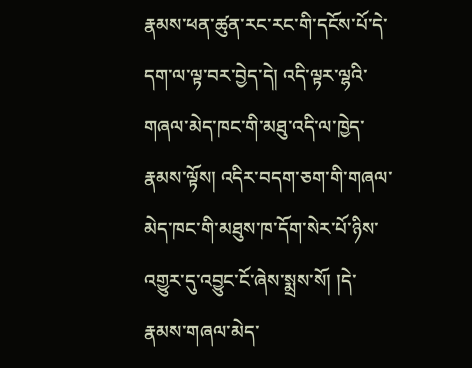རྣམས་ཕན་ཚུན་རང་རང་གི་དངོས་པོ་དེ་དག་ལ་ལྟ་བར་བྱེད་དེ། འདི་ལྟར་ལྷའི་གཞལ་མེད་ཁང་གི་མཐུ་འདི་ལ་ཁྱེད་རྣམས་ལྟོས། འདིར་བདག་ཅག་གི་གཞལ་མེད་ཁང་གི་མཐུས་ཁ་དོག་སེར་པོ་ཉིས་འགྱུར་དུ་འབྱུང་ངོ་ཞེས་སྨྲས་སོ། །དེ་རྣམས་གཞལ་མེད་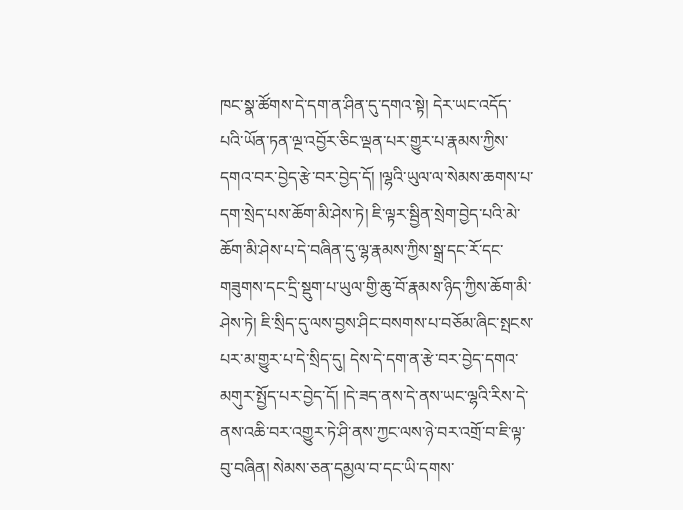ཁང་སྣ་ཚོགས་དེ་དག་ན་ཤིན་དུ་དགའ་སྟེ། དེར་ཡང་འདོད་པའི་ཡོན་ཏན་ལྔ་འབྱོར་ཅིང་ལྡན་པར་གྱུར་པ་རྣམས་ཀྱིས་དགའ་བར་བྱེད་རྩེ་བར་བྱེད་དོ། །ལྷའི་ཡུལ་ལ་སེམས་ཆགས་པ་དག་སྲེད་པས་ཆོག་མི་ཤེས་ཏེ། ཇི་ལྟར་སྦྱིན་སྲེག་བྱེད་པའི་མེ་ཆོག་མི་ཤེས་པ་དེ་བཞིན་དུ་ལྷ་རྣམས་ཀྱིས་སྒྲ་དང་རོ་དང་གཟུགས་དང་དྲི་སྡུག་པ་ཡུལ་གྱི་ཆུ་བོ་རྣམས་ཉིད་ཀྱིས་ཆོག་མི་ཤེས་ཏེ། ཇི་སྲིད་དུ་ལས་བྱས་ཤིང་བསགས་པ་བཅོམ་ཞིང་སྤངས་པར་མ་གྱུར་པ་དེ་སྲིད་དུ། དེས་དེ་དག་ན་རྩེ་བར་བྱེད་དགའ་མགུར་སྤྱོད་པར་བྱེད་དོ། །དེ་ཟད་ནས་དེ་ནས་ཡང་ལྷའི་རིས་དེ་ནས་འཆི་བར་འགྱུར་ཏེ་ཤི་ནས་ཀྱང་ལས་ཉེ་བར་འགྲོ་བ་ཇི་ལྟ་བུ་བཞིན། སེམས་ཅན་དམྱལ་བ་དང་ཡི་དགས་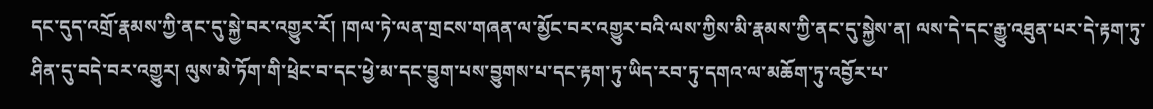དང་དུད་འགྲོ་རྣམས་ཀྱི་ནང་དུ་སྐྱེ་བར་འགྱུར་རོ། །གལ་ཏེ་ལན་གྲངས་གཞན་ལ་མྱོང་བར་འགྱུར་བའི་ལས་ཀྱིས་མི་རྣམས་ཀྱི་ནང་དུ་སྐྱེས་ན། ལས་དེ་དང་རྒྱུ་འཐུན་པར་དེ་རྟག་ཏུ་ཤིན་དུ་བདེ་བར་འགྱུར། ལུས་མེ་ཏོག་གི་ཕྲེང་བ་དང་ཕྱེ་མ་དང་བྱུག་པས་བྱུགས་པ་དང་རྟག་ཏུ་ཡིད་རབ་ཏུ་དགའ་ལ་མཆོག་ཏུ་འབྱོར་པ་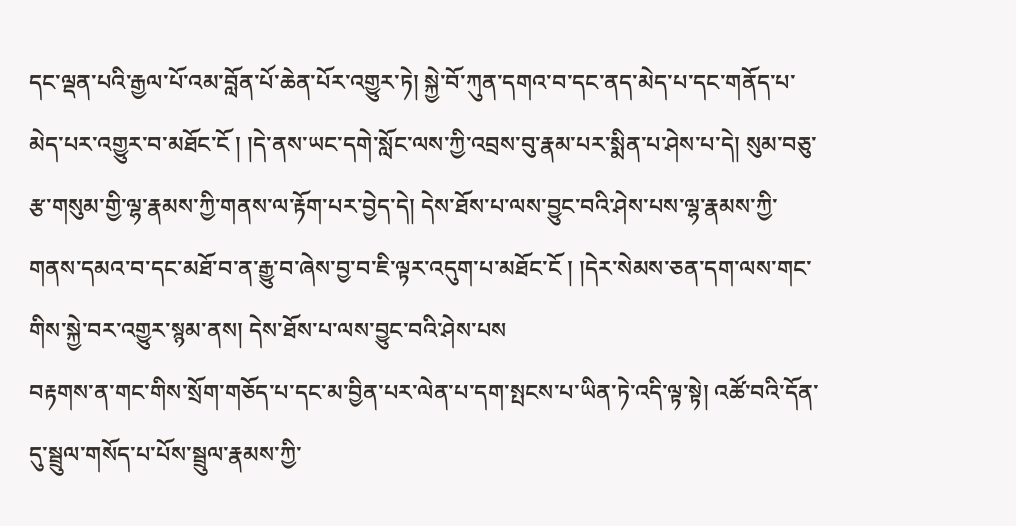དང་ལྡན་པའི་རྒྱལ་པོ་འམ་བློན་པོ་ཆེན་པོར་འགྱུར་ཏེ། སྐྱེ་བོ་ཀུན་དགའ་བ་དང་ནད་མེད་པ་དང་གནོད་པ་མེད་པར་འགྱུར་བ་མཐོང་ངོ ། །དེ་ནས་ཡང་དགེ་སློང་ལས་ཀྱི་འབྲས་བུ་རྣམ་པར་སྨིན་པ་ཤེས་པ་དེ། སུམ་བཅུ་རྩ་གསུམ་གྱི་ལྷ་རྣམས་ཀྱི་གནས་ལ་རྟོག་པར་བྱེད་དེ། དེས་ཐོས་པ་ལས་བྱུང་བའི་ཤེས་པས་ལྷ་རྣམས་ཀྱི་གནས་དམའ་བ་དང་མཐོ་བ་ན་རྒྱུ་བ་ཞེས་བྱ་བ་ཇི་ལྟར་འདུག་པ་མཐོང་ངོ ། །དེར་སེམས་ཅན་དག་ལས་གང་གིས་སྐྱེ་བར་འགྱུར་སྙམ་ནས། དེས་ཐོས་པ་ལས་བྱུང་བའི་ཤེས་པས
བརྟགས་ན་གང་གིས་སྲོག་གཅོད་པ་དང་མ་བྱིན་པར་ལེན་པ་དག་སྤངས་པ་ཡིན་ཏེ་འདི་ལྟ་སྟེ། འཚོ་བའི་དོན་དུ་སྦྲུལ་གསོད་པ་པོས་སྦྲུལ་རྣམས་ཀྱི་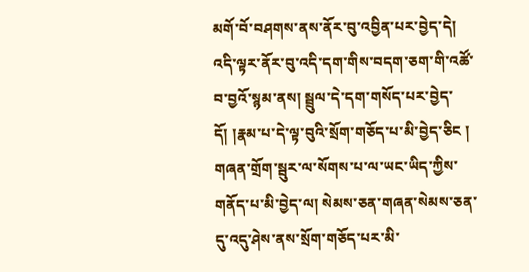མགོ་བོ་བཤགས་ནས་ནོར་བུ་འབྱིན་པར་བྱེད་དེ། འདི་ལྟར་ནོར་བུ་འདི་དག་གིས་བདག་ཅག་གི་འཚོ་བ་བྱའོ་སྙམ་ནས། སྦྲུལ་དེ་དག་གསོད་པར་བྱེད་དོ། །རྣམ་པ་དེ་ལྟ་བུའི་སྲོག་གཅོད་པ་མི་བྱེད་ཅིང ། གཞན་གྲོག་སྦུར་ལ་སོགས་པ་ལ་ཡང་ཡིད་ཀྱིས་གནོད་པ་མི་བྱེད་ལ། སེམས་ཅན་གཞན་སེམས་ཅན་དུ་འདུ་ཤེས་ནས་སྲོག་གཅོད་པར་མི་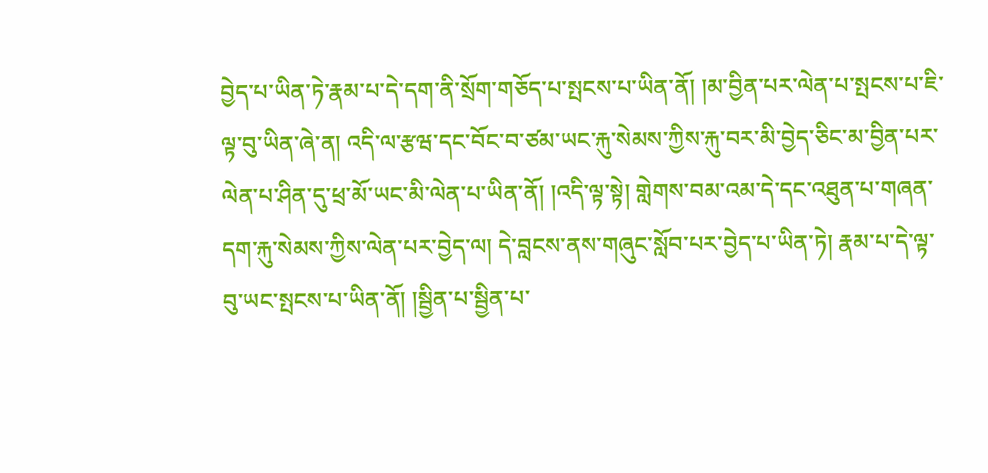བྱེད་པ་ཡིན་ཏེ་རྣམ་པ་དེ་དག་ནི་སྲོག་གཅོད་པ་སྤངས་པ་ཡིན་ནོ། །མ་བྱིན་པར་ལེན་པ་སྤངས་པ་ཇི་ལྟ་བུ་ཡིན་ཞེ་ན། འདི་ལ་རྩཝ་དང་བོང་བ་ཙམ་ཡང་རྐུ་སེམས་ཀྱིས་རྐུ་བར་མི་བྱེད་ཅིང་མ་བྱིན་པར་ལེན་པ་ཤིན་དུ་ཕྲ་མོ་ཡང་མི་ལེན་པ་ཡིན་ནོ། །འདི་ལྟ་སྟེ། གླེགས་བམ་འམ་དེ་དང་འཐུན་པ་གཞན་དག་རྐུ་སེམས་ཀྱིས་ལེན་པར་བྱེད་ལ། དེ་བླངས་ནས་གཞུང་སློབ་པར་བྱེད་པ་ཡིན་ཏེ། རྣམ་པ་དེ་ལྟ་བུ་ཡང་སྤངས་པ་ཡིན་ནོ། །སྦྱིན་པ་སྦྱིན་པ་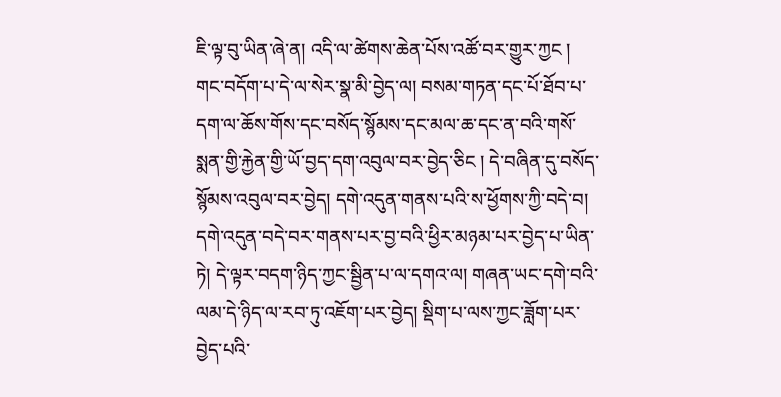ཇི་ལྟ་བུ་ཡིན་ཞེ་ན། འདི་ལ་ཚེགས་ཆེན་པོས་འཚོ་བར་གྱུར་ཀྱང ། གང་བདོག་པ་དེ་ལ་སེར་སྣ་མི་བྱེད་ལ། བསམ་གཏན་དང་པོ་ཐོབ་པ་དག་ལ་ཆོས་གོས་དང་བསོད་སྙོམས་དང་མལ་ཆ་དང་ན་བའི་གསོ་སྨན་གྱི་རྐྱེན་གྱི་ཡོ་བྱད་དག་འབུལ་བར་བྱེད་ཅིང ། དེ་བཞིན་དུ་བསོད་སྙོམས་འབུལ་བར་བྱེད། དགེ་འདུན་གནས་པའི་ས་ཕྱོགས་ཀྱི་བདེ་བ། དགེ་འདུན་བདེ་བར་གནས་པར་བྱ་བའི་ཕྱིར་མཉམ་པར་བྱེད་པ་ཡིན་ཏེ། དེ་ལྟར་བདག་ཉིད་ཀྱང་སྦྱིན་པ་ལ་དགའ་ལ། གཞན་ཡང་དགེ་བའི་ལམ་དེ་ཉིད་ལ་རབ་ཏུ་འཇོག་པར་བྱེད། སྡིག་པ་ལས་ཀྱང་ཟློག་པར་བྱེད་པའི་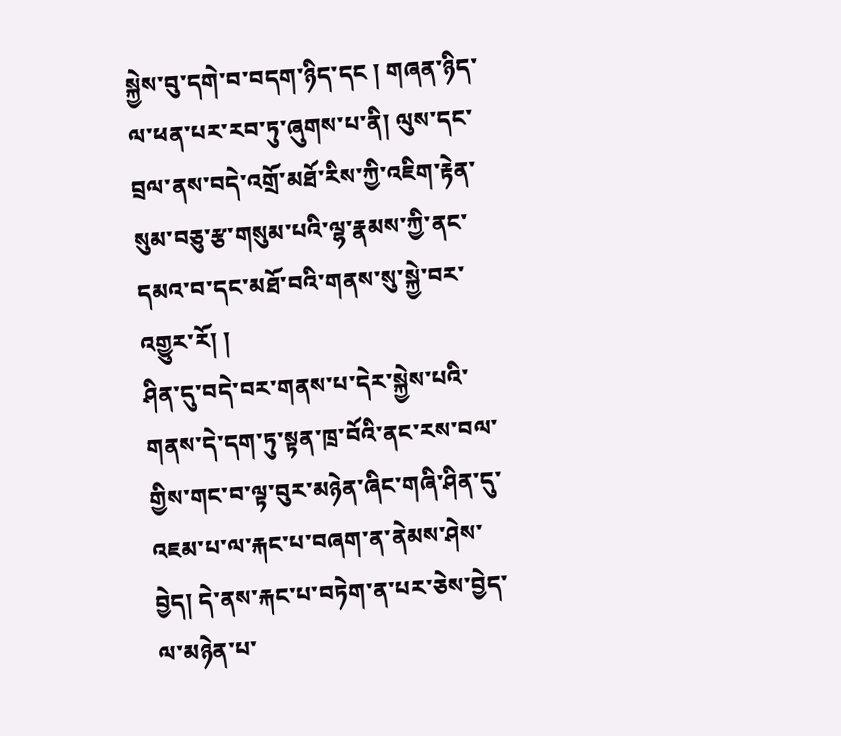སྐྱེས་བུ་དགེ་བ་བདག་ཉིད་དང ། གཞན་ཉིད་ལ་ཕན་པར་རབ་ཏུ་ཞུགས་པ་ནི། ལུས་དང་བྲལ་ནས་བདེ་འགྲོ་མཐོ་རིས་ཀྱི་འཇིག་རྟེན་སུམ་བཅུ་རྩ་གསུམ་པའི་ལྷ་རྣམས་ཀྱི་ནང་དམའ་བ་དང་མཐོ་བའི་གནས་སུ་སྐྱེ་བར་འགྱུར་རོ། །
ཤིན་དུ་བདེ་བར་གནས་པ་དེར་སྐྱེས་པའི་གནས་དེ་དག་ཏུ་སྟན་ཁྲ་བོའི་ནང་རས་བལ་གྱིས་གང་བ་ལྟ་བུར་མཉེན་ཞིང་གཞི་ཤིན་དུ་འཇམ་པ་ལ་རྐང་པ་བཞག་ན་ནེམས་ཤེས་བྱེད། དེ་ནས་རྐང་པ་བཏེག་ན་པར་ཅེས་བྱེད་ལ་མཉེན་པ་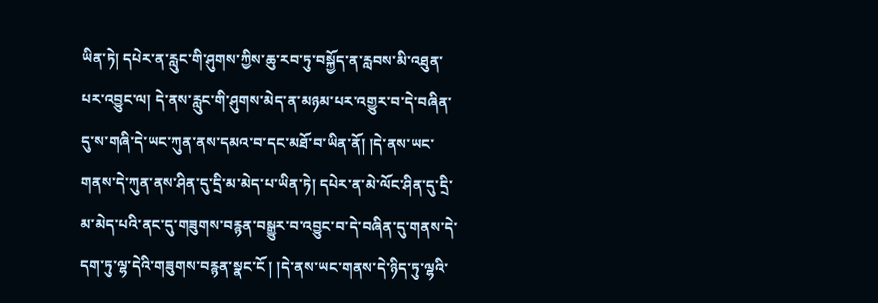ཡིན་ཏེ། དཔེར་ན་རླུང་གི་ཤུགས་ཀྱིས་ཆུ་རབ་ཏུ་བསྐྱོད་ན་རླབས་མི་འཐུན་པར་འབྱུང་ལ། དེ་ནས་རླུང་གི་ཤུགས་མེད་ན་མཉམ་པར་འགྱུར་བ་དེ་བཞིན་དུ་ས་གཞི་དེ་ཡང་ཀུན་ནས་དམའ་བ་དང་མཐོ་བ་ཡིན་ནོ། །དེ་ནས་ཡང་གནས་དེ་ཀུན་ནས་ཤིན་དུ་དྲི་མ་མེད་པ་ཡིན་ཏེ། དཔེར་ན་མེ་ལོང་ཤིན་དུ་དྲི་མ་མེད་པའི་ནང་དུ་གཟུགས་བརྙན་བསྒྱུར་བ་འབྱུང་བ་དེ་བཞིན་དུ་གནས་དེ་དག་ཏུ་ལྷ་དེའི་གཟུགས་བརྙན་སྣང་ངོ ། །དེ་ནས་ཡང་གནས་དེ་ཉིད་ཏུ་ལྷའི་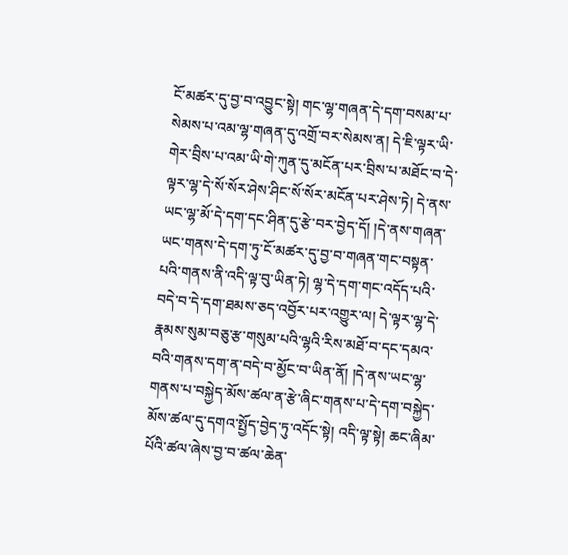ངོ་མཚར་དུ་བྱ་བ་འབྱུང་སྟེ། གང་ལྷ་གཞན་དེ་དག་བསམ་པ་སེམས་པ་འམ་ལྷ་གཞན་དུ་འགྲོ་བར་སེམས་ན། དེ་ཇི་ལྟར་ཡི་གེར་བྲིས་པ་འམ་ཡི་གེ་ཀུན་དུ་མངོན་པར་བྲིས་པ་མཐོང་བ་དེ་ལྟར་ལྷ་དེ་སོ་སོར་ཤེས་ཤིང་སོ་སོར་མངོན་པར་ཤེས་ཏེ། དེ་ནས་ཡང་ལྷ་མོ་དེ་དག་དང་ཤིན་དུ་རྩེ་བར་བྱེད་དོ། །དེ་ནས་གཞན་ཡང་གནས་དེ་དག་ཏུ་ངོ་མཚར་དུ་བྱ་བ་གཞན་གང་བསྟན་པའི་གནས་ནི་འདི་ལྟ་བུ་ཡིན་ཏེ། ལྷ་དེ་དག་གང་འདོད་པའི་བདེ་བ་དེ་དག་ཐམས་ཅད་འབྱོར་པར་འགྱུར་ལ། དེ་ལྟར་ལྷ་དེ་རྣམས་སུམ་བཅུ་རྩ་གསུམ་པའི་ལྷའི་རིས་མཐོ་བ་དང་དམའ་བའི་གནས་དག་ན་བདེ་བ་མྱོང་བ་ཡིན་ནོ། །དེ་ནས་ཡང་ལྷ་གནས་པ་བསྐྱེད་མོས་ཚལ་ན་རྩེ་ཞིང་གནས་པ་དེ་དག་བསྐྱེད་མོས་ཚལ་དུ་དགའ་སྤྱོད་བྱེད་ཏུ་འདོང་སྟེ། འདི་ལྟ་སྟེ། ཆང་ཞིམ་པོའི་ཚལ་ཞེས་བྱ་བ་ཚལ་ཆེན་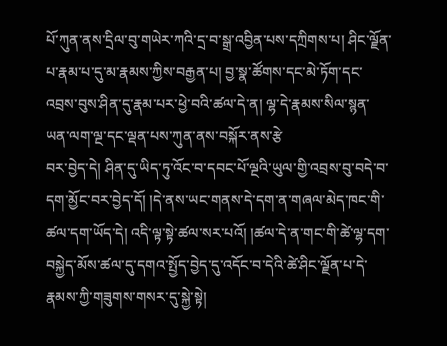པོ་ཀུན་ནས་དྲིལ་བུ་གཡེར་ཀའི་དྲ་བ་སྒྲ་འབྱིན་པས་དཀྲིགས་པ། ཤིང་ལྗོན་པ་རྣམ་པ་དུ་མ་རྣམས་ཀྱིས་བརྒྱན་པ། བྱ་སྣ་ཚོགས་དང་མེ་ཏོག་དང་འབྲས་བུས་ཤིན་དུ་རྣམ་པར་ཕྱེ་བའི་ཚལ་དེ་ན། ལྷ་དེ་རྣམས་སིལ་སྙན་ཡན་ལག་ལྔ་དང་ལྡན་པས་ཀུན་ནས་བསྐོར་ནས་རྩེ
བར་བྱེད་དེ། ཤིན་དུ་ཡིད་ཏུ་འོང་བ་དབང་པོ་ལྔའི་ཡུལ་གྱི་འབྲས་བུ་བདེ་བ་དག་མྱོང་བར་བྱེད་དོ། །དེ་ནས་ཡང་གནས་དེ་དག་ན་གཞལ་མེད་ཁང་གི་ཚལ་དག་ཡོད་དེ། འདི་ལྟ་སྟེ་ཚལ་སར་པའོ། །ཚལ་དེ་ན་གང་གི་ཚེ་ལྷ་དག་བསྐྱེད་མོས་ཚལ་དུ་དགའ་སྤྱོད་བྱེད་དུ་འདོང་བ་དེའི་ཚེ་ཤིང་ལྗོན་པ་དེ་རྣམས་ཀྱི་གཟུགས་གསར་དུ་སྐྱེ་སྟེ།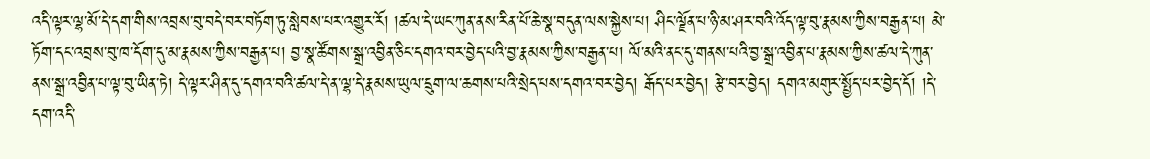འདི་ལྟར་ལྷ་མོ་དེ་དག་གིས་འབྲས་བུ་བདེ་བར་བཏོག་ཏུ་སླེབས་པར་འགྱུར་རོ། །ཚལ་དེ་ཡང་ཀུན་ནས་རིན་པོ་ཆེ་སྣ་བདུན་ལས་སྐྱེས་པ། ཤིང་ལྗོན་པ་ཉི་མ་ཤར་བའི་འོད་ལྟ་བུ་རྣམས་ཀྱིས་བརྒྱན་པ། མེ་ཏོག་དང་འབྲས་བུ་ཁ་དོག་དུ་མ་རྣམས་ཀྱིས་བརྒྱན་པ། བྱ་སྣ་ཚོགས་སྒྲ་འབྱིན་ཅིང་དགའ་བར་བྱེད་པའི་བྱ་རྣམས་ཀྱིས་བརྒྱན་པ། ལོ་མའི་ནང་དུ་གནས་པའི་བྱ་སྒྲ་འབྱིན་པ་རྣམས་ཀྱིས་ཚལ་དེ་ཀུན་ནས་སྒྲ་འབྱིན་པ་ལྟ་བུ་ཡིན་ཏེ། དེ་ལྟར་ཤིན་དུ་དགའ་བའི་ཚལ་དེ་ན་ལྷ་དེ་རྣམས་ཡུལ་དྲུག་ལ་ཆགས་པའི་སྲེད་པས་དགའ་བར་བྱེད། རྒོད་པར་བྱེད། རྩེ་བར་བྱེད། དགའ་མགུར་སྤྱོད་པར་བྱེད་དོ། །དེ་དག་འདི་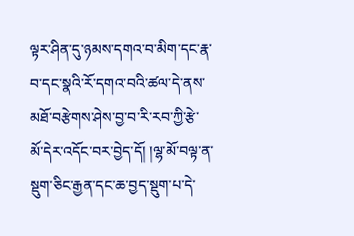ལྟར་ཤིན་དུ་ཉམས་དགའ་བ་མིག་དང་རྣ་བ་དང་སྣའི་རོ་དགའ་བའི་ཚལ་དེ་ནས་མཐོ་བརྩེགས་ཤེས་བྱ་བ་རི་རབ་ཀྱི་རྩེ་མོ་དེར་འདོང་བར་བྱེད་དོ། །ལྷ་མོ་བལྟ་ན་སྡུག་ཅིང་རྒྱན་དང་ཆ་བྱད་སྡུག་པ་དེ་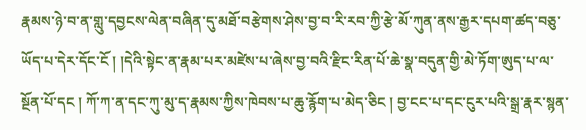རྣམས་ཉེ་བ་ན་གླུ་དབྱངས་ལེན་བཞིན་དུ་མཐོ་བརྩེགས་ཤེས་བྱ་བ་རི་རབ་ཀྱི་རྩེ་མོ་ཀུན་ནས་རྒྱར་དཔག་ཚད་བཅུ་ཡོད་པ་དེར་དོང་ངོ ། །དེའི་སྟེང་ན་རྣམ་པར་མཛེས་པ་ཞེས་བྱ་བའི་རྫིང་རིན་པོ་ཆེ་སྣ་བདུན་གྱི་མེ་ཏོག་ཨུད་པ་ལ་སྔོན་པོ་དང ། ཀོ་ཀ་ན་དང་ཀུ་མུ་ད་རྣམས་ཀྱིས་ཁེབས་པ་ཆུ་རྙོག་པ་མེད་ཅིང ། བྱ་ངང་པ་དང་ངུར་པའི་སྒྲ་རྣར་སྙན་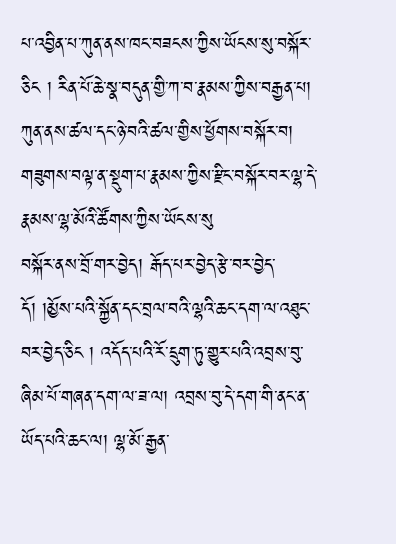པ་འབྱིན་པ་ཀུན་ནས་ཁང་བཟངས་ཀྱིས་ཡོངས་སུ་བསྐོར་ཅིང ། རིན་པོ་ཆེ་སྣ་བདུན་གྱི་ཀ་བ་རྣམས་ཀྱིས་བརྒྱན་པ། ཀུན་ནས་ཚལ་དང་ཉེ་བའི་ཚལ་གྱིས་ཕྱོགས་བསྐོར་བ། གཟུགས་བལྟ་ན་སྡུག་པ་རྣམས་ཀྱིས་རྫིང་བསྐོར་བར་ལྷ་དེ་རྣམས་ལྷ་མོའི་ཚོགས་ཀྱིས་ཡོངས་སུ
བསྐོར་ནས་བྲོ་གར་བྱེད། རྒོད་པར་བྱེད་རྩེ་བར་བྱེད་དོ། །མྱོས་པའི་སྐྱོན་དང་བྲལ་བའི་ལྷའི་ཆང་དག་ལ་འཐུང་བར་བྱེད་ཅིང ། འདོད་པའི་རོ་དྲུག་ཏུ་གྱུར་པའི་འབྲས་བུ་ཞིམ་པོ་གཞན་དག་ལ་ཟ་ལ། འབྲས་བུ་དེ་དག་གི་ནང་ན་ཡོད་པའི་ཆང་ལ། ལྷ་མོ་རྒྱན་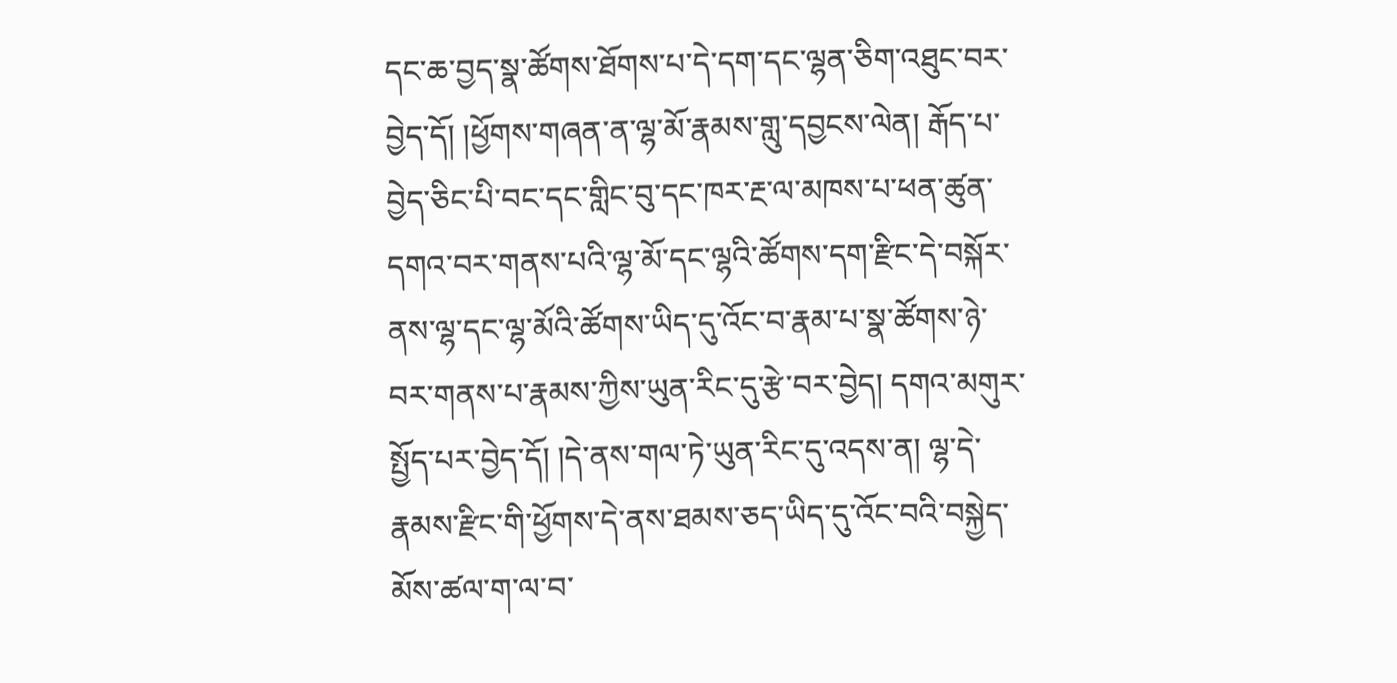དང་ཆ་བྱད་སྣ་ཚོགས་ཐོགས་པ་དེ་དག་དང་ལྷན་ཅིག་འཐུང་བར་བྱེད་དོ། །ཕྱོགས་གཞན་ན་ལྷ་མོ་རྣམས་གླུ་དབྱངས་ལེན། རྒོད་པ་བྱེད་ཅིང་པི་བང་དང་གླིང་བུ་དང་ཁར་རྔ་ལ་མཁས་པ་ཕན་ཚུན་དགའ་བར་གནས་པའི་ལྷ་མོ་དང་ལྷའི་ཚོགས་དག་རྫིང་དེ་བསྐོར་ནས་ལྷ་དང་ལྷ་མོའི་ཚོགས་ཡིད་དུ་འོང་བ་རྣམ་པ་སྣ་ཚོགས་ཉེ་བར་གནས་པ་རྣམས་ཀྱིས་ཡུན་རིང་དུ་རྩེ་བར་བྱེད། དགའ་མགུར་སྤྱོད་པར་བྱེད་དོ། །དེ་ནས་གལ་ཏེ་ཡུན་རིང་དུ་འདས་ན། ལྷ་དེ་རྣམས་རྫིང་གི་ཕྱོགས་དེ་ནས་ཐམས་ཅད་ཡིད་དུ་འོང་བའི་བསྐྱེད་མོས་ཚལ་ག་ལ་བ་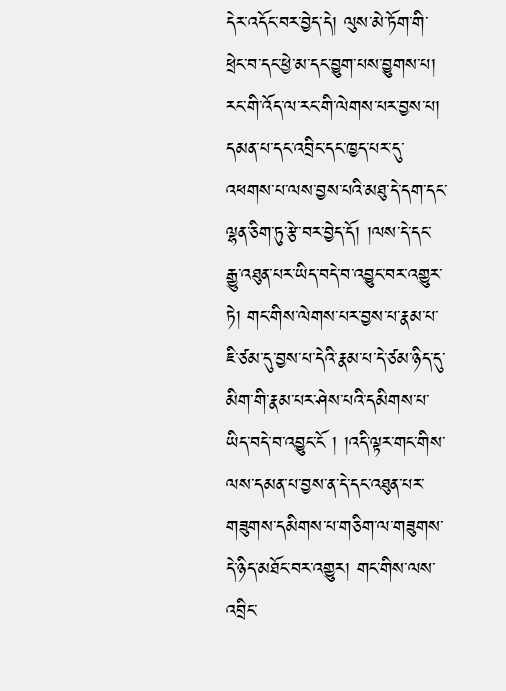དེར་འདོང་བར་བྱེད་དེ། ལུས་མེ་ཏོག་གི་ཕྲེང་བ་དང་ཕྱེ་མ་དང་བྱུག་པས་བྱུགས་པ། རང་གི་འོད་ལ་རང་གི་ལེགས་པར་བྱས་པ། དམན་པ་དང་འབྲིང་དང་ཁྱད་པར་དུ་འཕགས་པ་ལས་བྱས་པའི་མཐུ་དེ་དག་དང་ལྷན་ཅིག་ཏུ་རྩེ་བར་བྱེད་དོ། །ལས་དེ་དང་རྒྱུ་འཐུན་པར་ཡིད་བདེ་བ་འབྱུང་བར་འགྱུར་ཏེ། གང་གིས་ལེགས་པར་བྱས་པ་རྣམ་པ་ཇི་ཙམ་དུ་བྱས་པ་དེའི་རྣམ་པ་དེ་ཙམ་ཉིད་དུ་མིག་གི་རྣམ་པར་ཤེས་པའི་དམིགས་པ་ཡིད་བདེ་བ་འབྱུང་ངོ ། །འདི་ལྟར་གང་གིས་ལས་དམན་པ་བྱས་ན་དེ་དང་འཐུན་པར་གཟུགས་དམིགས་པ་གཅིག་ལ་གཟུགས་དེ་ཉིད་མཐོང་བར་འགྱུར། གང་གིས་ལས་འབྲིང་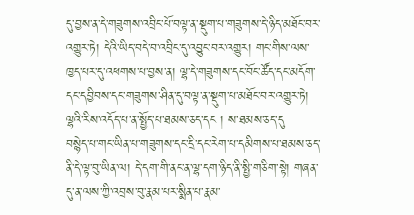དུ་བྱས་ན་དེ་གཟུགས་འབྲིང་པོ་བལྟ་ན་སྡུག་པ་གཟུགས་དེ་ཉིད་མཐོང་བར་འགྱུར་ཏེ། དེའི་ཡིད་བདེ་བ་འབྲིང་དུ་འབྱུང་བར་འགྱུར། གང་གིས་ལས་ཁྱད་པར་དུ་འཕགས་པ་བྱས་ན། ལྷ་དེ་གཟུགས་དང་བོང་ཚོད་དང་མདོག་དང་དབྱིབས་དང་གཟུགས་ཤིན་དུ་བལྟ་ན་སྡུག་པ་མཐོང་བར་འགྱུར་ཏེ། ལྷའི་རིས་འདོད་པ་ན་སྤྱོད་པ་ཐམས་ཅད་དང ། ས་ཐམས་ཅད་དུ
བསྙེད་པ་གང་ཡིན་པ་གཟུགས་དང་དྲི་དང་རེག་པ་དམིགས་པ་ཐམས་ཅད་ནི་དེ་ལྟ་བུ་ཡིན་ལ། དེ་དག་གི་ནང་ན་ལྷ་དག་ཉིད་ནི་སྤྱི་གཅིག་སྟེ། གཞན་དུ་ན་ལས་ཀྱི་འབྲས་བུ་རྣམ་པར་སྨིན་པ་རྣམ་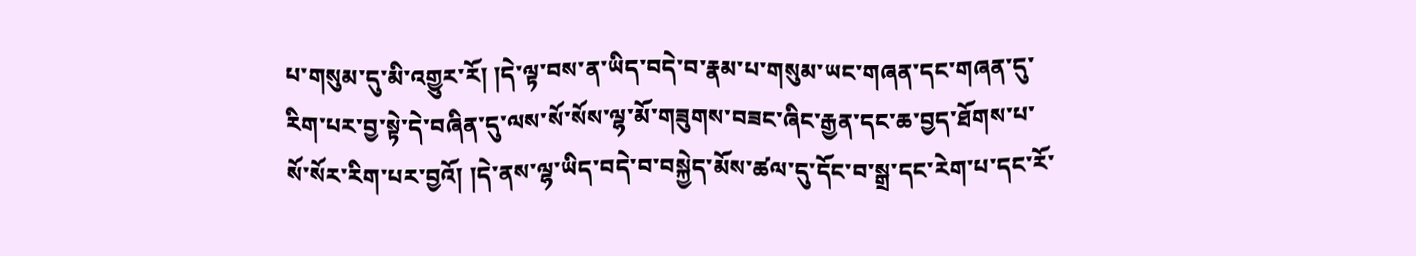པ་གསུམ་དུ་མི་འགྱུར་རོ། །དེ་ལྟ་བས་ན་ཡིད་བདེ་བ་རྣམ་པ་གསུམ་ཡང་གཞན་དང་གཞན་དུ་རིག་པར་བྱ་སྟེ་དེ་བཞིན་དུ་ལས་སོ་སོས་ལྷ་མོ་གཟུགས་བཟང་ཞིང་རྒྱན་དང་ཆ་བྱད་ཐོགས་པ་སོ་སོར་རིག་པར་བྱའོ། །དེ་ནས་ལྷ་ཡིད་བདེ་བ་བསྐྱེད་མོས་ཚལ་དུ་དོང་བ་སྒྲ་དང་རེག་པ་དང་རོ་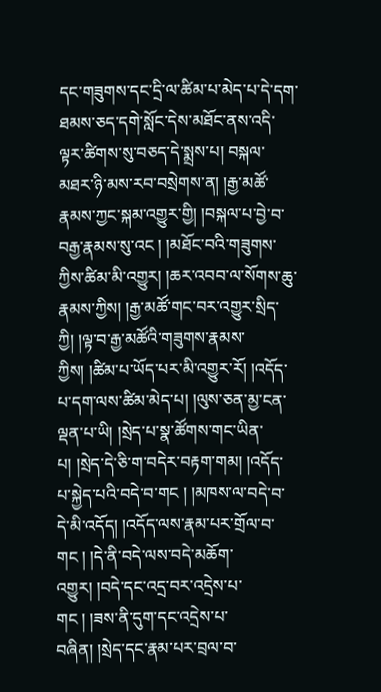དང་གཟུགས་དང་དྲི་ལ་ཚིམ་པ་མེད་པ་དེ་དག་ཐམས་ཅད་དགེ་སློང་དེས་མཐོང་ནས་འདི་ལྟར་ཚིགས་སུ་བཅད་དེ་སྨྲས་པ། བསྐལ་མཐར་ཉི་མས་རབ་བསྲེགས་ན། །རྒྱ་མཚོ་རྣམས་ཀྱང་སྐམ་འགྱུར་གྱི། །བསྐལ་པ་བྱེ་བ་བརྒྱ་རྣམས་སུ་འང ། །མཐོང་བའི་གཟུགས་ཀྱིས་ཚིམ་མི་འགྱུར། །ཆར་འབབ་ལ་སོགས་ཆུ་རྣམས་ཀྱིས། །རྒྱ་མཚོ་གང་བར་འགྱུར་སྲིད་ཀྱི། །ལྟ་བ་རྒྱ་མཚོའི་གཟུགས་རྣམས་ཀྱིས། །ཚིམ་པ་ཡོད་པར་མི་འགྱུར་རོ། །འདོད་པ་དག་ལས་ཚིམ་མེད་པ། །ལུས་ཅན་མྱ་ངན་ལྡན་པ་ཡི། །སྲེད་པ་སྣ་ཚོགས་གང་ཡིན་པ། །སྲེད་དེ་ཅི་ག་བདེར་བརྟག་གམ། །འདོད་པ་སྐྱེད་པའི་བདེ་བ་གང ། །མཁས་ལ་བདེ་བ་དེ་མི་འདོད། །འདོད་ལས་རྣམ་པར་གྲོལ་བ་གང ། །དེ་ནི་བདེ་ལས་བདེ་མཆོག་འགྱུར། །བདེ་དང་འདྲ་བར་འདྲེས་པ་གང ། །ཟས་ནི་དུག་དང་འདྲེས་པ་བཞིན། །སྲེད་དང་རྣམ་པར་བྲལ་བ་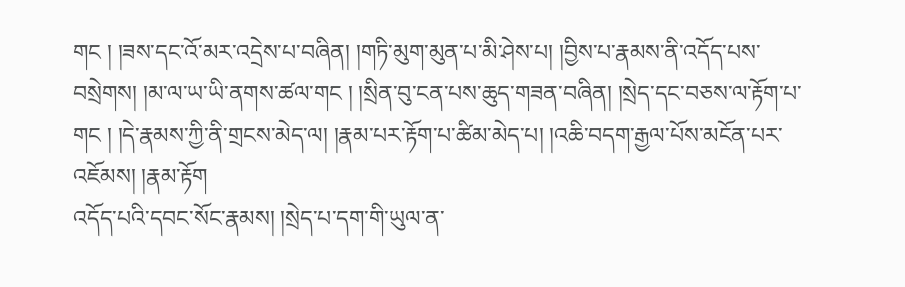གང ། །ཟས་དང་འོ་མར་འདྲེས་པ་བཞིན། །གཏི་མུག་མུན་པ་མི་ཤེས་པ། །བྱིས་པ་རྣམས་ནི་འདོད་པས་བསྲེགས། །མ་ལ་ཡ་ཡི་ནགས་ཚལ་གང ། །སྲིན་བུ་ངན་པས་ཆུད་གཟན་བཞིན། །སྲེད་དང་བཅས་ལ་རྟོག་པ་གང ། །དེ་རྣམས་ཀྱི་ནི་གྲངས་མེད་ལ། །རྣམ་པར་རྟོག་པ་ཚིམ་མེད་པ། །འཆི་བདག་རྒྱལ་པོས་མངོན་པར་འཇོམས། །རྣམ་རྟོག
འདོད་པའི་དབང་སོང་རྣམས། །སྲེད་པ་དག་གི་ཡུལ་ན་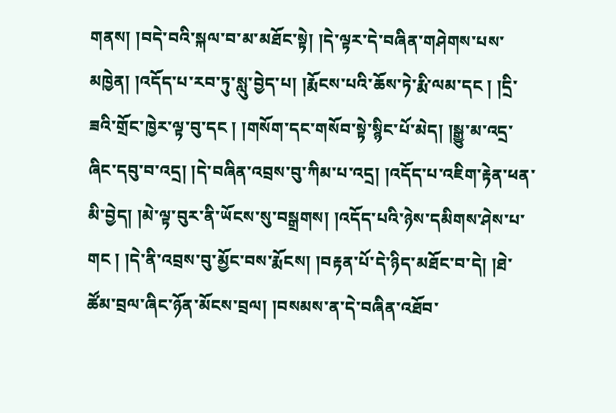གནས། །བདེ་བའི་སྐལ་བ་མ་མཐོང་སྟེ། །དེ་ལྟར་དེ་བཞིན་གཤེགས་པས་མཁྱེན། །འདོད་པ་རབ་ཏུ་སླུ་བྱེད་པ། །རྨོངས་པའི་ཆོས་ཏེ་རྨི་ལམ་དང ། །དྲི་ཟའི་གྲོང་ཁྱེར་ལྟ་བུ་དང ། །གསོག་དང་གསོབ་སྟེ་སྙིང་པོ་མེད། །སྒྱུ་མ་འདྲ་ཞིང་དབུ་བ་འདྲ། །དེ་བཞིན་འབྲས་བུ་ཀིམ་པ་འདྲ། །འདོད་པ་འཇིག་རྟེན་ཕན་མི་བྱེད། །མེ་ལྟ་བུར་ནི་ཡོངས་སུ་བསྒྲགས། །འདོད་པའི་ཉེས་དམིགས་ཤེས་པ་གང ། །དེ་ནི་འབྲས་བུ་མྱོང་བས་རྨོངས། །བརྟན་པོ་དེ་ཉིད་མཐོང་བ་དེ། །ཐེ་ཚོམ་བྲལ་ཞིང་ཉོན་མོངས་བྲལ། །བསམས་ན་དེ་བཞིན་འཐོབ་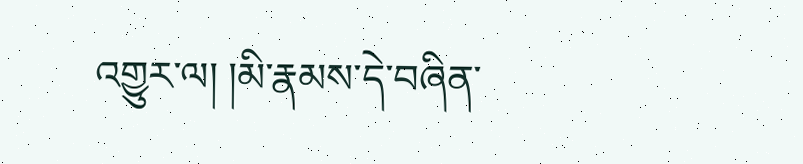འགྱུར་ལ། །མི་རྣམས་དེ་བཞིན་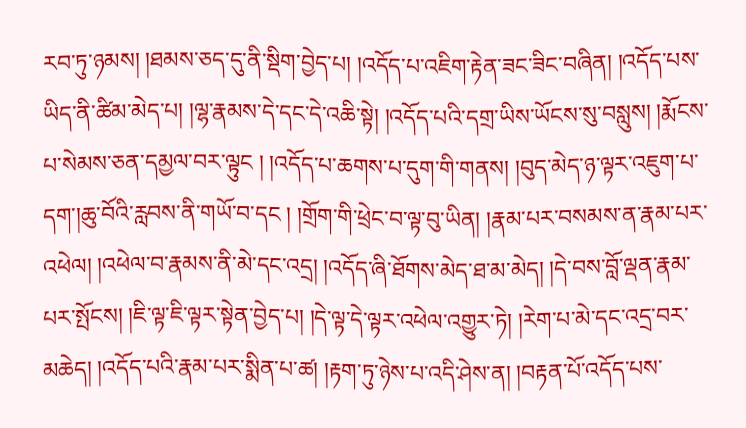རབ་ཏུ་ཉམས། །ཐམས་ཅད་དུ་ནི་སྡིག་བྱེད་པ། །འདོད་པ་འཇིག་རྟེན་ཟང་ཟིང་བཞིན། །འདོད་པས་ཡིད་ནི་ཚིམ་མེད་པ། །ལྷ་རྣམས་དེ་དང་དེ་འཆི་སྟེ། །འདོད་པའི་དགྲ་ཡིས་ཡོངས་སུ་བསླུས། །རྨོངས་པ་སེམས་ཅན་དམྱལ་བར་ལྟུང ། །འདོད་པ་ཆགས་པ་དུག་གི་གནས། །བུད་མེད་ཉ་ལྟར་འཇུག་པ་དག་།ཆུ་བོའི་རླབས་ནི་གཡོ་བ་དང ། །གྲོག་གི་ཕྲེང་བ་ལྟ་བུ་ཡིན། །རྣམ་པར་བསམས་ན་རྣམ་པར་འཕེལ། །འཕེལ་བ་རྣམས་ནི་མེ་དང་འདྲ། །འདོད་ཞི་ཐོགས་མེད་ཐ་མ་མེད། །དེ་བས་བློ་ལྡན་རྣམ་པར་སྤོངས། །ཇི་ལྟ་ཇི་ལྟར་སྟེན་བྱེད་པ། །དེ་ལྟ་དེ་ལྟར་འཕེལ་འགྱུར་ཏེ། །རེག་པ་མེ་དང་འདྲ་བར་མཆེད། །འདོད་པའི་རྣམ་པར་སྨིན་པ་ཚ། །རྟག་ཏུ་ཉེས་པ་འདི་ཤེས་ན། །བརྟན་པོ་འདོད་པས་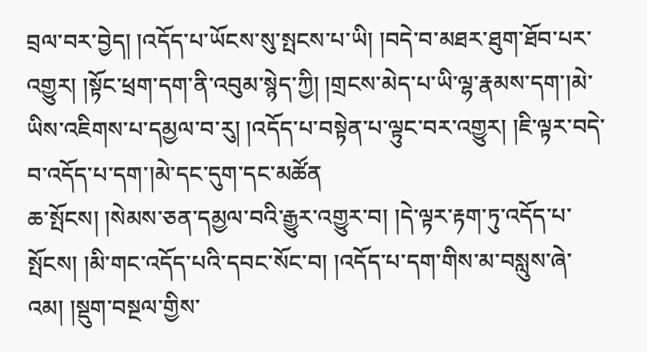བྲལ་བར་བྱེད། །འདོད་པ་ཡོངས་སུ་སྤངས་པ་ཡི། །བདེ་བ་མཐར་ཐུག་ཐོབ་པར་འགྱུར། །སྟོང་ཕྲག་དག་ནི་འབུམ་སྙེད་ཀྱི། །གྲངས་མེད་པ་ཡི་ལྷ་རྣམས་དག་།མེ་ཡིས་འཇིགས་པ་དམྱལ་བ་རུ། །འདོད་པ་བསྟེན་པ་ལྟུང་བར་འགྱུར། །ཇི་ལྟར་བདེ་བ་འདོད་པ་དག་།མེ་དང་དུག་དང་མཚོན
ཆ་སྤོངས། །སེམས་ཅན་དམྱལ་བའི་རྒྱུར་འགྱུར་བ། །དེ་ལྟར་རྟག་ཏུ་འདོད་པ་སྤོངས། །མི་གང་འདོད་པའི་དབང་སོང་བ། །འདོད་པ་དག་གིས་མ་བསླུས་ཞེ་འམ། །སྡུག་བསྔལ་གྱིས་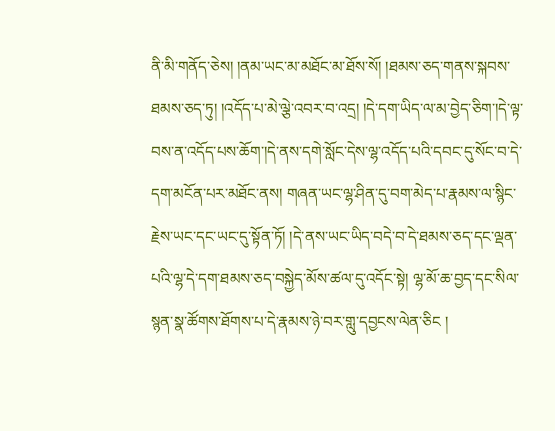ནི་མི་གནོད་ཅེས། །ནམ་ཡང་མ་མཐོང་མ་ཐོས་སོ། །ཐམས་ཅད་གནས་སྐབས་ཐམས་ཅད་ཏུ། །འདོད་པ་མེ་ལྕེ་འབར་བ་འདྲ། །དེ་དག་ཡིད་ལ་མ་བྱེད་ཅིག་།དེ་ལྟ་བས་ན་འདོད་པས་ཆོག་།དེ་ནས་དགེ་སློང་དེས་ལྷ་འདོད་པའི་དབང་དུ་སོང་བ་དེ་དག་མངོན་པར་མཐོང་ནས། གཞན་ཡང་ལྷ་ཤིན་དུ་བག་མེད་པ་རྣམས་ལ་སྙིང་རྗེས་ཡང་དང་ཡང་དུ་སྟོན་ཏོ། །དེ་ནས་ཡང་ཡིད་བདེ་བ་དེ་ཐམས་ཅད་དང་ལྡན་པའི་ལྷ་དེ་དག་ཐམས་ཅད་བསྐྱེད་མོས་ཚལ་དུ་འདོང་སྟེ། ལྷ་མོ་ཆ་བྱད་དང་སིལ་སྙན་སྣ་ཚོགས་ཐོགས་པ་དེ་རྣམས་ཉེ་བར་གླུ་དབྱངས་ལེན་ཅིང །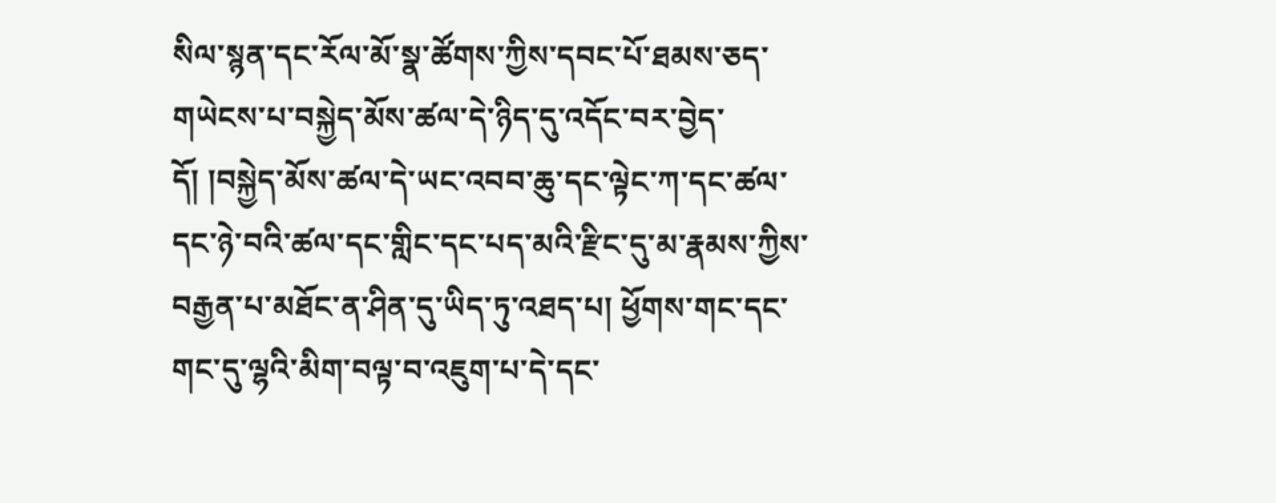སིལ་སྙན་དང་རོལ་མོ་སྣ་ཚོགས་ཀྱིས་དབང་པོ་ཐམས་ཅད་གཡེངས་པ་བསྐྱེད་མོས་ཚལ་དེ་ཉིད་དུ་འདོང་བར་བྱེད་དོ། །བསྐྱེད་མོས་ཚལ་དེ་ཡང་འབབ་ཆུ་དང་ལྟེང་ཀ་དང་ཚལ་དང་ཉེ་བའི་ཚལ་དང་གླིང་དང་པད་མའི་རྫིང་དུ་མ་རྣམས་ཀྱིས་བརྒྱན་པ་མཐོང་ན་ཤིན་དུ་ཡིད་ཏུ་འཐད་པ། ཕྱོགས་གང་དང་གང་དུ་ལྷའི་མིག་བལྟ་བ་འཇུག་པ་དེ་དང་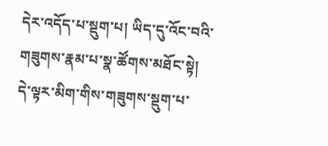དེར་འདོད་པ་སྡུག་པ། ཡིད་དུ་འོང་བའི་གཟུགས་རྣམ་པ་སྣ་ཚོགས་མཐོང་སྟེ། དེ་ལྟར་མིག་གིས་གཟུགས་སྡུག་པ་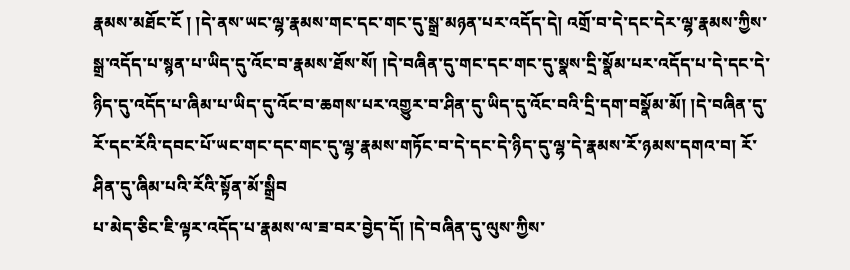རྣམས་མཐོང་ངོ ། །དེ་ནས་ཡང་ལྷ་རྣམས་གང་དང་གང་དུ་སྒྲ་མཉན་པར་འདོད་དེ། འགྲོ་བ་དེ་དང་དེར་ལྷ་རྣམས་ཀྱིས་སྒྲ་འདོད་པ་སྙན་པ་ཡིད་དུ་འོང་བ་རྣམས་ཐོས་སོ། །དེ་བཞིན་དུ་གང་དང་གང་དུ་སྣས་དྲི་སྣོམ་པར་འདོད་པ་དེ་དང་དེ་ཉིད་དུ་འདོད་པ་ཞིམ་པ་ཡིད་དུ་འོང་བ་ཆགས་པར་འགྱུར་བ་ཤིན་དུ་ཡིད་དུ་འོང་བའི་དྲི་དག་བསྣོམ་མོ། །དེ་བཞིན་དུ་རོ་དང་རོའི་དབང་པོ་ཡང་གང་དང་གང་དུ་ལྷ་རྣམས་གཏོང་བ་དེ་དང་དེ་ཉིད་དུ་ལྷ་དེ་རྣམས་རོ་ཉམས་དགའ་བ། རོ་ཤིན་དུ་ཞིམ་པའི་རོའི་སྟོན་མོ་སྒྲིབ
པ་མེད་ཅིང་ཇི་ལྟར་འདོད་པ་རྣམས་ལ་ཟ་བར་བྱེད་དོ། །དེ་བཞིན་དུ་ལུས་ཀྱིས་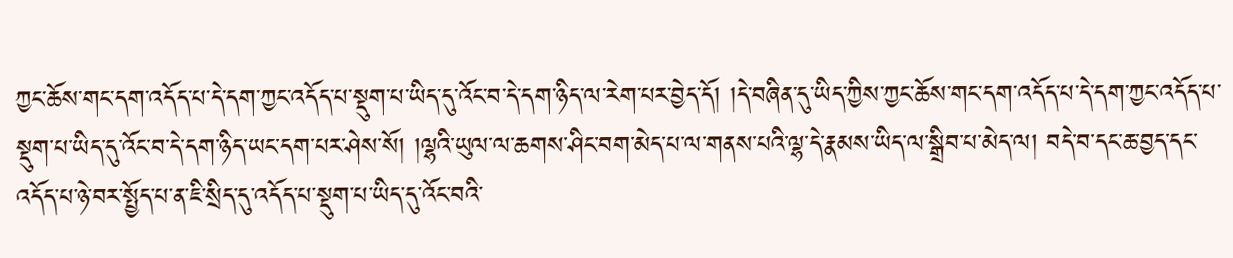ཀྱང་ཆོས་གང་དག་འདོད་པ་དེ་དག་ཀྱང་འདོད་པ་སྡུག་པ་ཡིད་དུ་འོང་བ་དེ་དག་ཉིད་ལ་རེག་པར་བྱེད་དོ། །དེ་བཞིན་དུ་ཡིད་ཀྱིས་ཀྱང་ཆོས་གང་དག་འདོད་པ་དེ་དག་ཀྱང་འདོད་པ་སྡུག་པ་ཡིད་དུ་འོང་བ་དེ་དག་ཉིད་ཡང་དག་པར་ཤེས་སོ། །ལྷའི་ཡུལ་ལ་ཆགས་ཤིང་བག་མེད་པ་ལ་གནས་པའི་ལྷ་དེ་རྣམས་ཡིད་ལ་སྒྲིབ་པ་མེད་ལ། བདེ་བ་དང་ཆ་བྱད་དང་འདོད་པ་ཉེ་བར་སྤྱོད་པ་ན་ཇི་སྲིད་དུ་འདོད་པ་སྡུག་པ་ཡིད་དུ་འོང་བའི་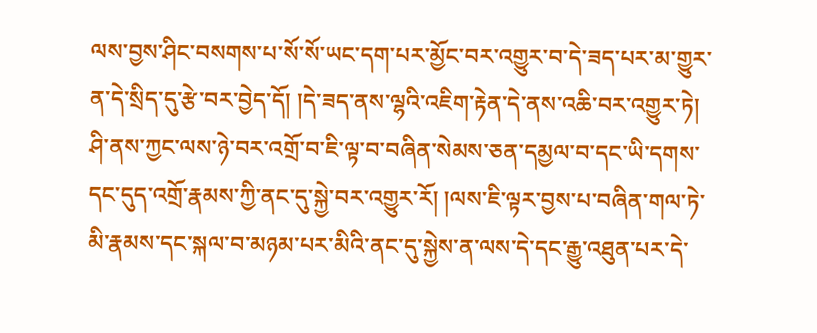ལས་བྱས་ཤིང་བསགས་པ་སོ་སོ་ཡང་དག་པར་མྱོང་བར་འགྱུར་བ་དེ་ཟད་པར་མ་གྱུར་ན་དེ་སྲིད་དུ་རྩེ་བར་བྱེད་དོ། །དེ་ཟད་ནས་ལྷའི་འཇིག་རྟེན་དེ་ནས་འཆི་བར་འགྱུར་ཏེ། ཤི་ནས་ཀྱང་ལས་ཉེ་བར་འགྲོ་བ་ཇི་ལྟ་བ་བཞིན་སེམས་ཅན་དམྱལ་བ་དང་ཡི་དགས་དང་དུད་འགྲོ་རྣམས་ཀྱི་ནང་དུ་སྐྱེ་བར་འགྱུར་རོ། །ལས་ཇི་ལྟར་བྱས་པ་བཞིན་གལ་ཏེ་མི་རྣམས་དང་སྐལ་བ་མཉམ་པར་མིའི་ནང་དུ་སྐྱེས་ན་ལས་དེ་དང་རྒྱུ་འཐུན་པར་དེ་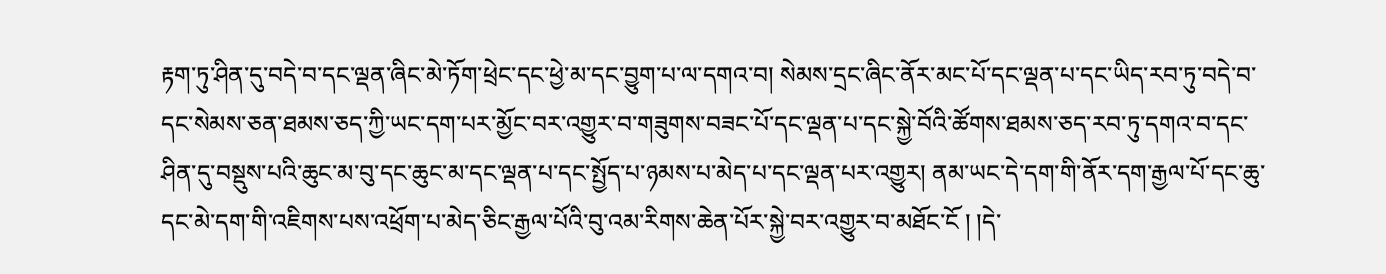རྟག་ཏུ་ཤིན་དུ་བདེ་བ་དང་ལྡན་ཞིང་མེ་ཏོག་ཕྲེང་དང་ཕྱེ་མ་དང་བྱུག་པ་ལ་དགའ་བ། སེམས་དྲང་ཞིང་ནོར་མང་པོ་དང་ལྡན་པ་དང་ཡིད་རབ་ཏུ་བདེ་བ་དང་སེམས་ཅན་ཐམས་ཅད་ཀྱི་ཡང་དག་པར་མྱོང་བར་འགྱུར་བ་གཟུགས་བཟང་པོ་དང་ལྡན་པ་དང་སྐྱེ་བོའི་ཚོགས་ཐམས་ཅད་རབ་ཏུ་དགའ་བ་དང་ཤིན་དུ་བསྡུས་པའི་ཆུང་མ་བུ་དང་ཆུང་མ་དང་ལྡན་པ་དང་སྤྱོད་པ་ཉམས་པ་མེད་པ་དང་ལྡན་པར་འགྱུར། ནམ་ཡང་དེ་དག་གི་ནོར་དག་རྒྱལ་པོ་དང་ཆུ་དང་མེ་དག་གི་འཇིགས་པས་འཕྲོག་པ་མེད་ཅིང་རྒྱལ་པོའི་བུ་འམ་རིགས་ཆེན་པོར་སྐྱེ་བར་འགྱུར་བ་མཐོང་ངོ ། །དེ་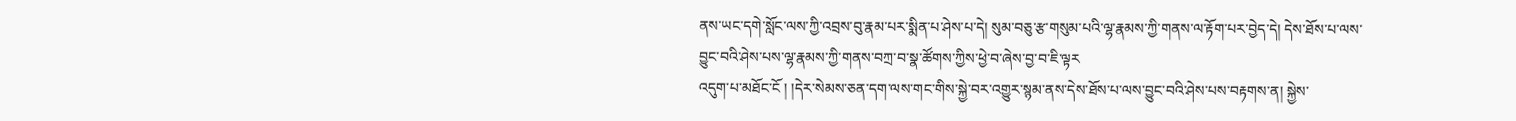ནས་ཡང་དགེ་སློང་ལས་ཀྱི་འབྲས་བུ་རྣམ་པར་སྨིན་པ་ཤེས་པ་དེ། སུམ་བཅུ་རྩ་གསུམ་པའི་ལྷ་རྣམས་ཀྱི་གནས་ལ་རྟོག་པར་བྱེད་དེ། དེས་ཐོས་པ་ལས་བྱུང་བའི་ཤེས་པས་ལྷ་རྣམས་ཀྱི་གནས་བཀྲ་བ་སྣ་ཚོགས་ཀྱིས་ཕྱེ་བ་ཞེས་བྱ་བ་ཇི་ལྟར
འདུག་པ་མཐོང་ངོ ། །དེར་སེམས་ཅན་དག་ལས་གང་གིས་སྐྱེ་བར་འགྱུར་སྙམ་ནས་དེས་ཐོས་པ་ལས་བྱུང་བའི་ཤེས་པས་བརྟགས་ན། སྐྱེས་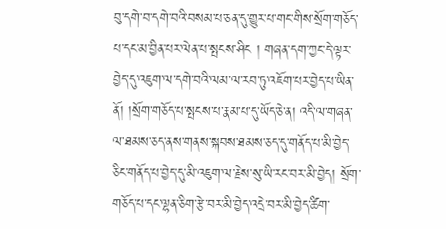བུ་དགེ་བ་དགེ་བའི་བསམ་པ་ཅན་དུ་གྱུར་པ་གང་གིས་སྲོག་གཅོད་པ་དང་མ་བྱིན་པར་ལེན་པ་སྤངས་ཤིང ། གཞན་དག་ཀྱང་དེ་ལྟར་བྱེད་དུ་འཇུག་ལ་དགེ་བའི་ལམ་ལ་རབ་ཏུ་འཇོག་པར་བྱེད་པ་ཡིན་ནོ། །སྲོག་གཅོད་པ་སྤངས་པ་རྣམ་པ་དུ་ཡོད་ཅེ་ན། འདི་ལ་གཞན་ལ་ཐམས་ཅད་ནས་གནས་སྐབས་ཐམས་ཅད་དུ་གནོད་པ་མི་བྱེད་ཅིང་གནོད་པ་བྱེད་དུ་མི་འཇུག་ལ་རྗེས་སུ་ཡི་རང་བར་མི་བྱེད། སྲོག་གཅོད་པ་དང་ལྷན་ཅིག་རྩེ་བར་མི་བྱེད་འདྲེ་བར་མི་བྱེད་ཚིག་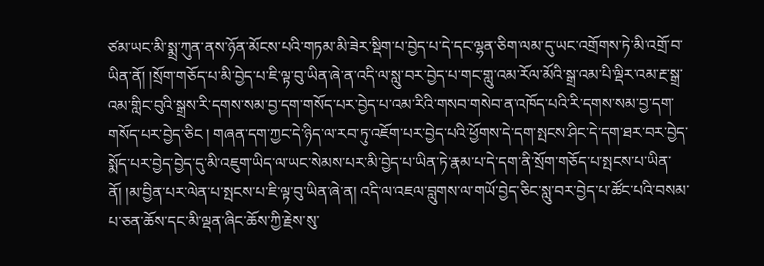ཙམ་ཡང་མི་སྨྲ་ཀུན་ནས་ཉོན་མོངས་པའི་གཏམ་མི་ཟེར་སྡིག་པ་བྱེད་པ་དེ་དང་ལྷན་ཅིག་ལམ་དུ་ཡང་འགྲོགས་ཏེ་མི་འགྲོ་བ་ཡིན་ནོ། །སྲོག་གཅོད་པ་མི་བྱེད་པ་ཇི་ལྟ་བུ་ཡིན་ཞེ་ན་འདི་ལ་སླུ་བར་བྱེད་པ་གང་གླུ་འམ་རོལ་མོའི་སྒྲ་འམ་པི་ལྡིར་འམ་རྔ་སྒྲ་འམ་གླིང་བུའི་སྒྲས་རི་དགས་སམ་བྱ་དག་གསོད་པར་བྱེད་པ་འམ་རིའི་གསབ་གསེབ་ན་འཁོད་པའི་རི་དགས་སམ་བྱ་དག་གསོད་པར་བྱེད་ཅིང ། གཞན་དག་ཀྱང་དེ་ཉིད་ལ་རབ་ཏུ་འཇོག་པར་བྱེད་པའི་ཕྱོགས་དེ་དག་སྤངས་ཤིང་དེ་དག་ཐར་བར་བྱེད་སྨོད་པར་བྱེད་བྱེད་དུ་མི་འཇུག་ཡིད་ལ་ཡང་སེམས་པར་མི་བྱེད་པ་ཡིན་ཏེ་རྣམ་པ་དེ་དག་ནི་སྲོག་གཅོད་པ་སྤངས་པ་ཡིན་ནོ། །མ་བྱིན་པར་ལེན་པ་སྤངས་པ་ཇི་ལྟ་བུ་ཡིན་ཞེ་ན། འདི་ལ་འཇལ་བླུགས་ལ་གཡོ་བྱེད་ཅིང་སླུ་བར་བྱེད་པ་ཚོང་པའི་བསམ་པ་ཅན་ཆོས་དང་མི་ལྡན་ཞིང་ཆོས་ཀྱི་རྗེས་སུ་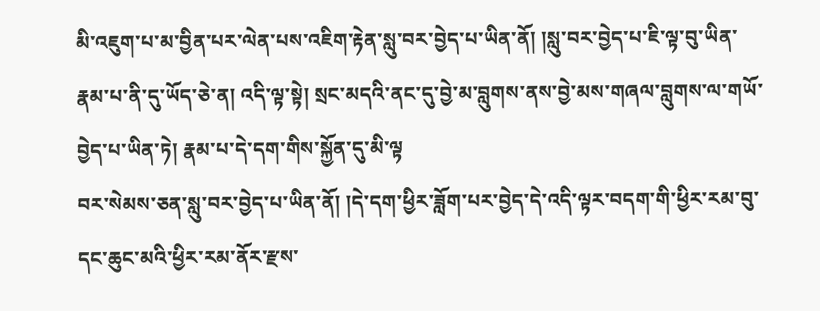མི་འཇུག་པ་མ་བྱིན་པར་ལེན་པས་འཇིག་རྟེན་སླུ་བར་བྱེད་པ་ཡིན་ནོ། །སླུ་བར་བྱེད་པ་ཇི་ལྟ་བུ་ཡིན་རྣམ་པ་ནི་དུ་ཡོད་ཅེ་ན། འདི་ལྟ་སྟེ། སྲང་མདའི་ནང་དུ་བྱེ་མ་བླུགས་ནས་བྱེ་མས་གཞལ་བླུགས་ལ་གཡོ་བྱེད་པ་ཡིན་ཏེ། རྣམ་པ་དེ་དག་གིས་སྐྱོན་དུ་མི་ལྟ
བར་སེམས་ཅན་སླུ་བར་བྱེད་པ་ཡིན་ནོ། །དེ་དག་ཕྱིར་ཟློག་པར་བྱེད་དེ་འདི་ལྟར་བདག་གི་ཕྱིར་རམ་བུ་དང་ཆུང་མའི་ཕྱིར་རམ་ནོར་རྫས་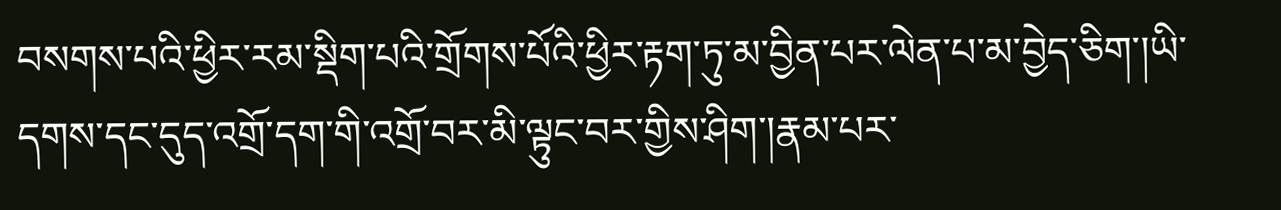བསགས་པའི་ཕྱིར་རམ་སྡིག་པའི་གྲོགས་པོའི་ཕྱིར་རྟག་ཏུ་མ་བྱིན་པར་ལེན་པ་མ་བྱེད་ཅིག་།ཡི་དགས་དང་དུད་འགྲོ་དག་གི་འགྲོ་བར་མི་ལྟུང་བར་གྱིས་ཤིག་།རྣམ་པར་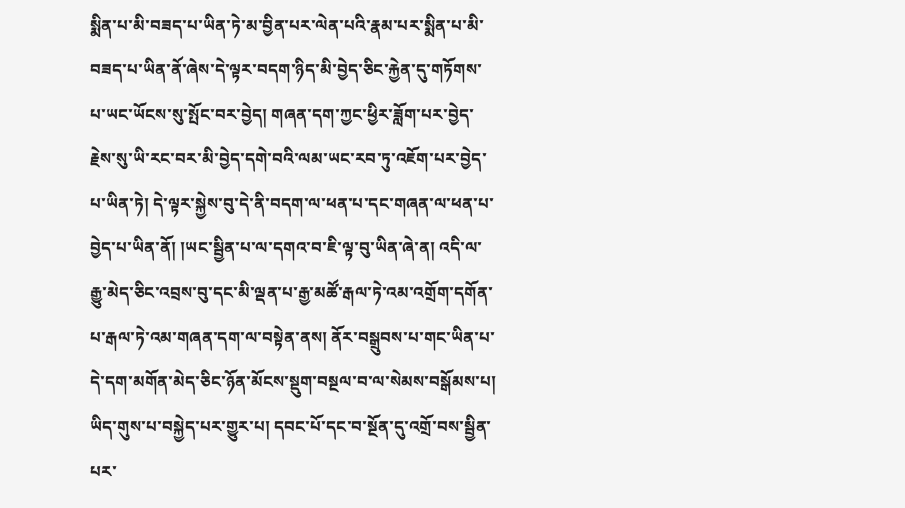སྨིན་པ་མི་བཟད་པ་ཡིན་ཏེ་མ་བྱིན་པར་ལེན་པའི་རྣམ་པར་སྨིན་པ་མི་བཟད་པ་ཡིན་ནོ་ཞེས་དེ་ལྟར་བདག་ཉིད་མི་བྱེད་ཅིང་རྐྱེན་དུ་གཏོགས་པ་ཡང་ཡོངས་སུ་སྤོང་བར་བྱེད། གཞན་དག་ཀྱང་ཕྱིར་ཟློག་པར་བྱེད་རྗེས་སུ་ཡི་རང་བར་མི་བྱེད་དགེ་བའི་ལམ་ཡང་རབ་ཏུ་འཇོག་པར་བྱེད་པ་ཡིན་ཏེ། དེ་ལྟར་སྐྱེས་བུ་དེ་ནི་བདག་ལ་ཕན་པ་དང་གཞན་ལ་ཕན་པ་བྱེད་པ་ཡིན་ནོ། །ཡང་སྦྱིན་པ་ལ་དགའ་བ་ཇི་ལྟ་བུ་ཡིན་ཞེ་ན། འདི་ལ་རྒྱུ་མེད་ཅིང་འབྲས་བུ་དང་མི་ལྡན་པ་རྒྱ་མཚོ་རྒལ་ཏེ་འམ་འགྲོག་དགོན་པ་རྒལ་ཏེ་འམ་གཞན་དག་ལ་བསྟེན་ནས། ནོར་བསྒྲུབས་པ་གང་ཡིན་པ་དེ་དག་མགོན་མེད་ཅིང་ཉོན་མོངས་སྡུག་བསྔལ་བ་ལ་སེམས་བསྒོམས་པ། ཡིད་གུས་པ་བསྐྱེད་པར་གྱུར་པ། དབང་པོ་དང་བ་སྔོན་དུ་འགྲོ་བས་སྦྱིན་པར་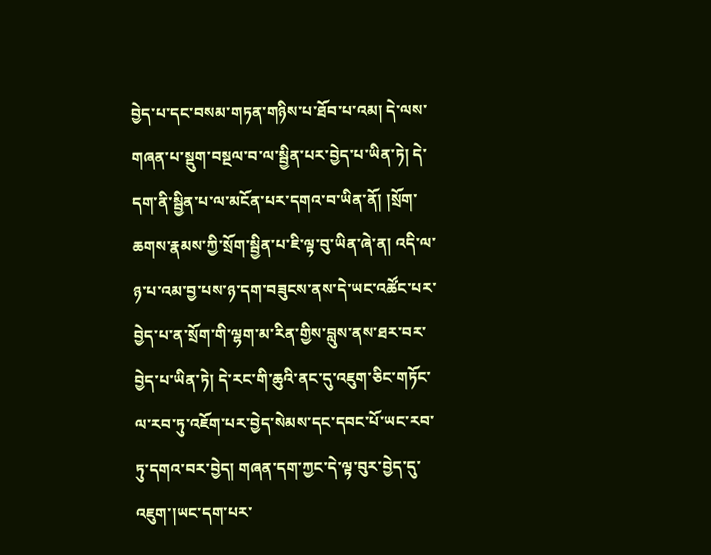བྱེད་པ་དང་བསམ་གཏན་གཉིས་པ་ཐོབ་པ་འམ། དེ་ལས་གཞན་པ་སྡུག་བསྔལ་བ་ལ་སྦྱིན་པར་བྱེད་པ་ཡིན་ཏེ། དེ་དག་ནི་སྦྱིན་པ་ལ་མངོན་པར་དགའ་བ་ཡིན་ནོ། །སྲོག་ཆགས་རྣམས་ཀྱི་སྲོག་སྦྱིན་པ་ཇི་ལྟ་བུ་ཡིན་ཞེ་ན། འདི་ལ་ཉ་པ་འམ་བྱ་པས་ཉ་དག་བཟུངས་ནས་དེ་ཡང་འཚོང་པར་བྱེད་པ་ན་སྲོག་གི་ལྷག་མ་རིན་གྱིས་བླུས་ནས་ཐར་བར་བྱེད་པ་ཡིན་ཏེ། དེ་རང་གི་ཆུའི་ནང་དུ་འཇུག་ཅིང་གཏོང་ལ་རབ་ཏུ་འཇོག་པར་བྱེད་སེམས་དང་དབང་པོ་ཡང་རབ་ཏུ་དགའ་བར་བྱེད། གཞན་དག་ཀྱང་དེ་ལྟ་བུར་བྱེད་དུ་འཇུག་།ཡང་དག་པར་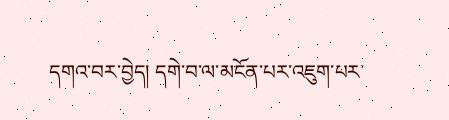དགའ་བར་བྱེད། དགེ་བ་ལ་མངོན་པར་འཇུག་པར་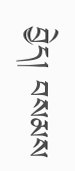བྱེད། བསམས